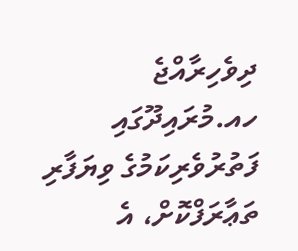ދިވެހިރާއްޖެ
ހއ.މުރައިދޫގައި ފަތުރުވެރިކަމުގެ ވިޔަފާރި ތަޢާރަފްކޮށް، އެ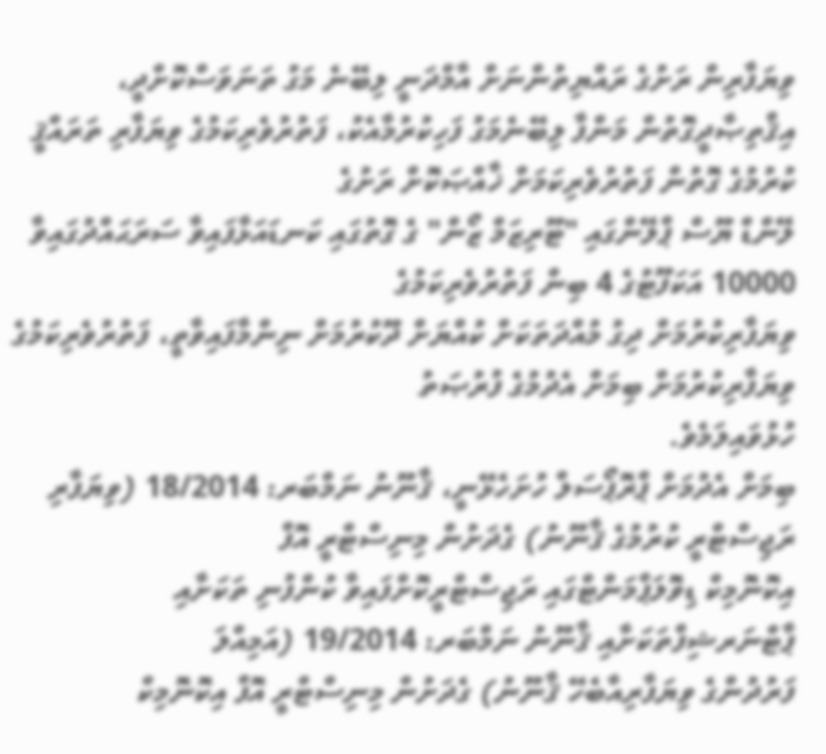ވިޔަފާރިން ރަށުގެ ރައްޔިތުންނަށް އާމްދަނީ ލިބޭނެ މަގު ތަނަވަސްކޮށްދީ،
އިޤްތިޞާދީގޮތުން މަންފާ ލިބޭނެމަގު ފަހިކުރުމާއެކު، ފަތުރުވެރިކަމުގެ ވިޔަފާރި ތަރައްޤީ ކުރުމުގެ ގޮތުން ފަތުރުވެރިކަމަށް ޚާއްޞަކޮށް ރަށުގެ
ލޭންޑް ޔޫސް ޕްލޭންގައި "ޓޫރިޒަމް ޒޯން" ގެ ގޮތުގައި ކަނޑައަޅާފައިވާ ސަރަޙައްދުގައިވާ 10000 އަކަފޫޓުގެ 4 ބިން ފަތުރުވެރިކަމުގެ
ވިޔަފާރިކުރުމަށް ދިގު މުއްދަތަކަށް ކުއްޔަށް ދޫކުރުމަށް ނިންމާފައިވާތީ، ފަތުރުވެރިކަމުގެ ވިޔަފާރިކުރުމަށް ބިމަށް އެދުމުގެ ފުރުޞަތު
ހުޅުވައިލަމެވެ.
ބިމަށް އެދުމަށް ޕްރޮޕޯސަލް ހުށަހެޅޭނީ، ޤާނޫނު ނަމްބަރ: 18/2014 (ވިޔަފާރި ރަޖިސްޓްރީ ކުރުމުގެ ޤާނޫނު) ގެދަށުން މިނިސްޓްރީ އޮފް
އިކޮނޮމިކް ޑިވޮލަޕްމަންޓްގައި ރަޖިސްޓްރީކޮށްފައިވާ ކުންފުނި ތަކަށާއި ޕާޓްނަރޝިފްތަކަށާއި ޤާނޫނު ނަމްބަރ: 19/2014 (އަމިއްލަ
ފަރުދުންގެ ވިޔަފާރިއާބެހޭ ޤާނޫނު) ގެދަށުން މިނިސްޓްރީ އޮފް އިކޮނޮމިކް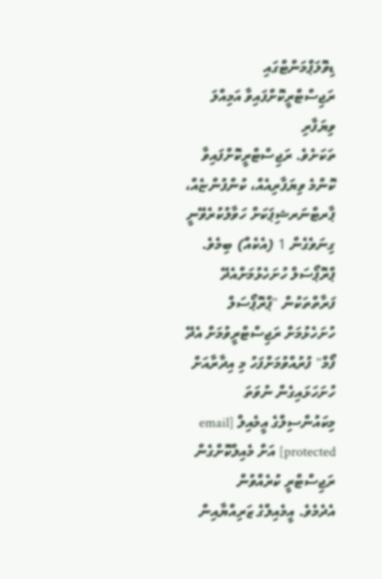ޑިވޮލަޕްމަންޓްގައި ރަޖިސްޓްރީކޮށްފައިވާ އަމިއްލަ ވިޔަފާރި
ތަކަށެވެ. ރަޖިސްޓްރީކޮށްފައިވާ ކޮންމެ ވިޔަފާރިއެއް، ކުންފުންޏެއް، ޕާރޓްނަރޝިޕަކަށް ހަވާލުކުރެވޭނީ ގިނަވެގެން 1 (އެކެއް) ބިމެވެ.
ޕްރޮޕޯސަލް ހުށަހެޅުމަށްއެދޭ ފަރާތްތަކުން "ޕްރޮޕޯސަލް ހުށަހެޅުމަށް ރަޖިސްޓްރީވުމަށް އެދޭ ފޯމް" ފުރުއްވުމަށްފަހު މި އިދާރާއަށް
ހުށަހަޅައިގެން ނުވަތަ މިކައުންސިލްގެ އީމެއިލް [email protected] އަށް މެއިލްކޮށްގެން ރަޖިސްޓްރީ ކުރެއްވުން
އެދެމެވެ. އީމެއިލްގެ ޒަރިއްޔާއިން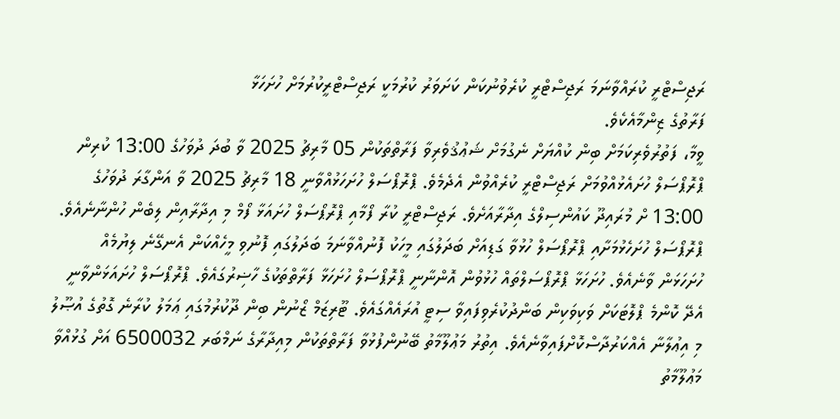ރަޖިސްޓްރީ ކުރައްވާނަމަ ރަޖިސްޓްރީ ކުރެވުނުކަން ކަށަވަރު ކުރުމަކީ ރަޖިސްޓްރީކުރުމަށް ހުށަހަޅާ
ފަރާތުގެ ޒިންމާއެކެވެ.
ވީމާ، ފަތުރުވެރިކަމަށް ބިން ކުއްޔަށް ނެގުމަށް ޝަޢުޤުވެރިވާ ފަރާތްތަކުން 05 މާރިޗު 2025 ވާ ބުދަ ދުވަހުގެ 13:00 ކުރިން
ޕްރޮޕޯސަލް ހުށައެޅުއްވުމަށް ރަޖިސްޓްރީ ކުރެއްވުން އެދެމެވެ. ޕްރޮޕޯސަލް ހުށަހަޅުއްވާނީ 18 މާރިޗު 2025 ވާ އަންގާރަ ދުވަހުގެ
13:00 ށް މުރައިދޫ ކައުންސިލްގެ އިދާރާއަށެވެ. ރަޖިސްޓްރީ ކުރާ ފޯމާއި ޕްރޮޕޯސަލް ހުށައަޅާ ފޯމް މި އިދާރާއިން ލިބެން ހުންނާނެއެވެ.
ޕްރޮޕޯސަލް ހުށަހެޅުމަށާއި ޕްރޮޕޯސަލް ހުޅުވާ ގަޑިއަށް ބަދަލުގައި މީހަކު ފޮނުއްވާނަމަ ބަދަލުގައި ފޮނުވި މީހެއްކަން އެނގޭނެ ލިޔުމެއް
ހުށަހަޅަން ވާނެއެވެ. ހުށަހަޅާ ޕްރޮޕޯސަލްތައް ހުޅުވުން އޮންނާނީ ޕްރޮޕޯސަލް ހުށަހަޅާ ފަރާތްތަކުގެ ހާޟިރުގައެވެ. ޕްރޮޕޯސަލް ހުށައަޅަންވާނީ
އެދޭ ކޮންމެ ޕްލޮޓަކަށް ވަކިވަކިން ބަންދުކުރެވިފައިވާ ސިޓީ އުރައެއްގައެވެ. ޓޫރިޒަމް ޒޯނުން ބިން ދޫކުރުމުގައި ޢަމަލު ކުރާނެ ގޮތުގެ އުޞޫލު
މި އިޢުލާނާ އެއްކަރުދާސްކޮށްފައިވާނެއެވެ. އިތުރު މަޢުލޫމާތު ބޭނުންފުޅުވާ ފަރާތްތަކުން މިއިދާރާގެ ނަމްބަރ 6500032 އަށް ގުޅުއްވާ މަޢުލޫމާތު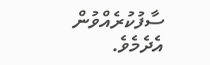ސާފުކުރެއްވުން އެދެމެވެ.